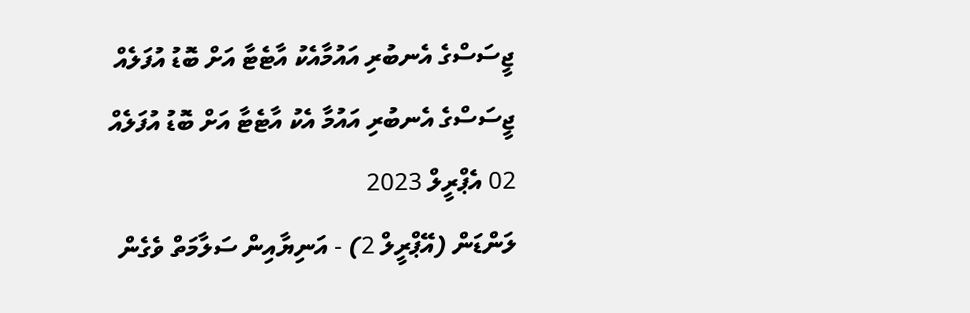ޖީސަސްގެ އެނބުރި އައުމާއެކު އާޓެޓާ އަށް ބޮޑު އުފަލެއް
ޖީސަސްގެ އެނބުރި އައުމާ އެކު އާޓެޓާ އަށް ބޮޑު އުފަލެއް
02 އެޕްރީލް 2023
ލަންޑަން (އޭޕްރީލް 2) - އަނިޔާއިން ސަލާމަތް ވެގެން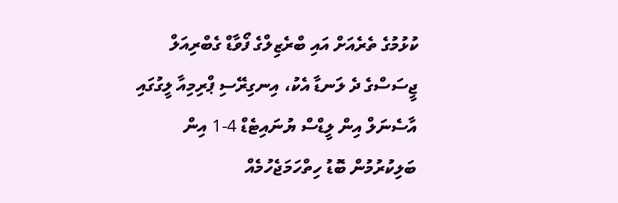ކުޅުމުގެ ތެރެއަށް އައި ބްރެޒިލްގެ ފޯވާޑް ގެބްރިއަލް ޖީސަސްގެ ދެ ލަނޑާ އެކު، އިނގިރޭސި ޕްރިމިއާ ލީގުގައި އާސެނަލް އިން ލީޑްސް ޔުނައިޓެޑް 4-1 އިން ބަލިކުރުމުން ބޮޑު ހިތްހަމަޖެހުމެއް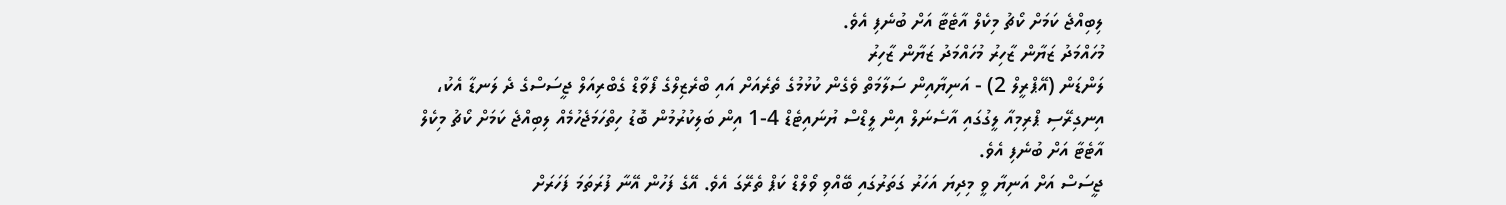ލިބިއްޖެ ކަމަށް ކޯޗު މިކެލް އާޓެޓާ އަށް ބުނެފި އެވެ.
މުހައްމަދު ޒަޔާން ޒާހިރު މުހައްމަދު ޒަޔާން ޒާހިރު
ލަންޑަން (އޭޕްރީލް 2) - އަނިޔާއިން ސަލާމަތް ވެގެން ކުޅުމުގެ ތެރެއަށް އައި ބްރެޒިލްގެ ފޯވާޑް ގެބްރިއަލް ޖީސަސްގެ ދެ ލަނޑާ އެކު، އިނގިރޭސި ޕްރިމިއާ ލީގުގައި އާސެނަލް އިން ލީޑްސް ޔުނައިޓެޑް 4-1 އިން ބަލިކުރުމުން ބޮޑު ހިތްހަމަޖެހުމެއް ލިބިއްޖެ ކަމަށް ކޯޗު މިކެލް އާޓެޓާ އަށް ބުނެފި އެވެ.
ޖީސަސް އަށް އަނިޔާ ވީ މިދިޔަ އަހަރު ގަތަރުގައި ބޭއްވި ވޯލްޑް ކަޕް ތެރޭގަ އެވެ. އޭގެ ފަހުން އޭނާ ފުރަތަމަ ފަހަރަށް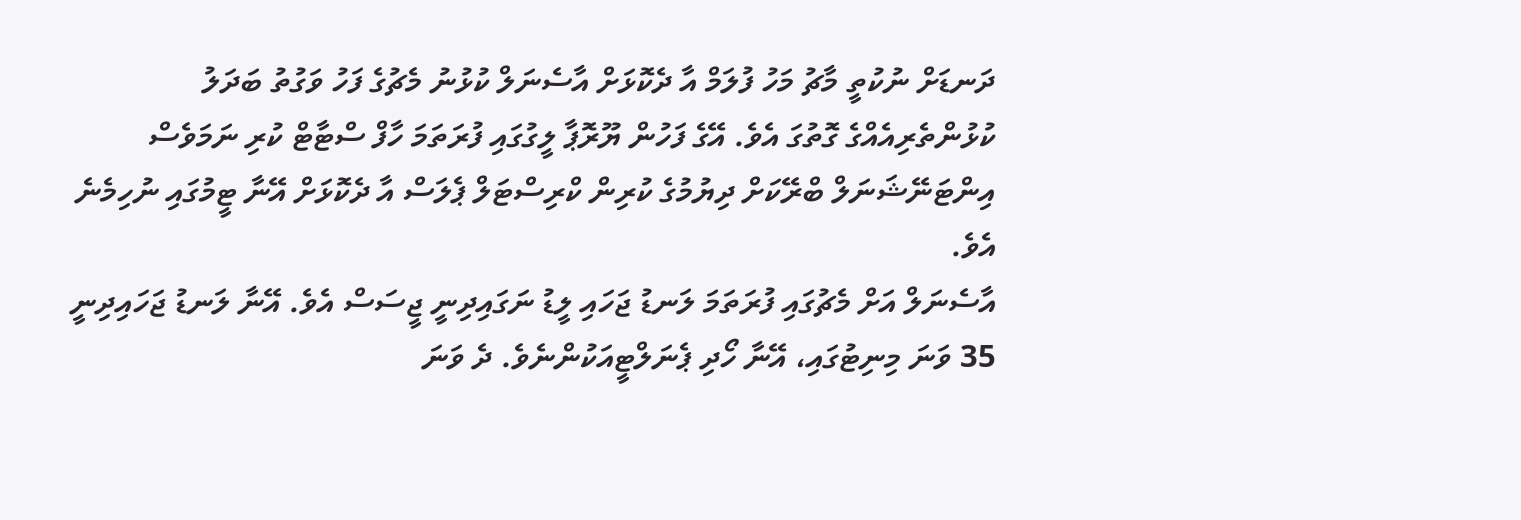ދަނޑަށް ނުކުތީ މާޗު މަހު ފުލަމް އާ ދެކޮޅަށް އާސެނަލް ކުޅުނު މެޗުގެ ފަހު ވަގުތު ބަދަލު ކުޅުންތެރިއެއްގެ ގޮތުގަ އެވެ. އޭގެ ފަހުން ޔޫރޮޕާ ލީގުގައި ފުރަތަމަ ހާފް ސްޓާޓް ކުރި ނަމަވެސް އިންޓަނޭޝަނަލް ބްރޭކަށް ދިޔުމުގެ ކުރިން ކްރިސްޓަލް ޕެލަސް އާ ދެކޮޅަށް އޭނާ ޓީމުގައި ނުހިމެނެ އެވެ.
އާސެނަލް އަށް މެޗުގައި ފުރަތަމަ ލަނޑު ޖަހައި ލީޑު ނަގައިދިނީ ޖީސަސް އެވެ. އޭނާ ލަނޑު ޖަހައިދިނީ 35 ވަނަ މިނިޓުގައި، އޭނާ ހޯދި ޕެނަލްޓީއަކުންނެވެ. ދެ ވަނަ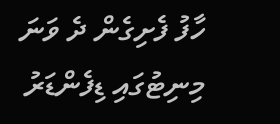ހާފު ފެށިގެން ދެ ވަނަ މިނިޓުގައި ޑިފެންޑަރު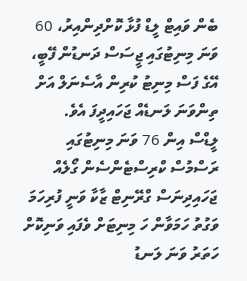ބެން ވައިޓް ލީޑް ފުޅާ ކޮށްދިންއިރު، 60 ވަނަ މިނިޓުގައި ޖީސަސް ދަނޑުން ފޭބީ، އޭގެ ފަސް މިނިޓު ކުރިން އާސެނަލް އަށް ތިންވަނަ ލަނޑެއް ޖަހައިދީފަ އެވެ.
ލީޑްސް އިން 76 ވަނަ މިނިޓުގައި ރަސްމުސް ކްރިސްޓެންސެން ގޯލެއް ޖަހައިދިނަސް ގްރޭނިޓް ޒާކާ ވަނީ ފުރިހަމަ ވަގުތު ހަމަވާން ހަ މިނިޓަށް ވެފައި ވަނިކޮށް ހަތަރު ވަނަ ލަނޑު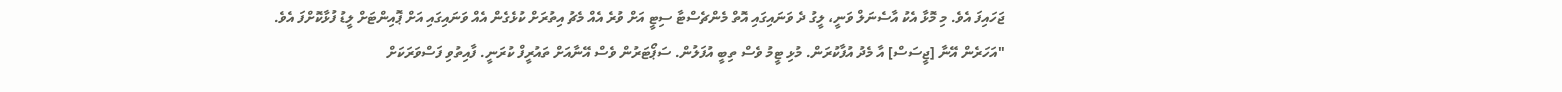ޖަހައިފަ އެވެ. މި މޮޅާ އެކު އާސެނަލް ވަނީ، ލީގު ދެ ވަނައިގައި އޮތް މެންޗެސްޓާ ސިޓީ އަށް ވުރެ އެއް މެޗު އިތުރަށް ކުޅެގެން އެއް ވަނައިގައި އަށް ޕޮއިންޓަށް ލީޑު ފުޅާކޮށްފަ އެވެ.
"އަހަރެން އޭނާ [ޖީސަސް] އާ މެދު އުފާކުރަން. މުޅި ޓީމު ވެސް ތިބީ އުފަލުން. ސަޕޯޓަރުން ވެސް އޭނާއަށް ތައުރީފް ކުރަނީ. ފާއިތުވި ފަސްވަރަކަށް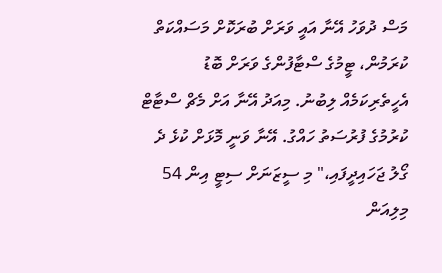މަސް ދުވަހު އޭނާ އައީ ވަރަށް ބުރަކޮށް މަސައްކަތް ކުރަމުން، ޓީމުގެ ސްޓާފުންގެ ވަރަށް ބޮޑު އެހީތެރިކަމެއް ލިބުނު. މިއަދު އޭނާ އަށް މެޗް ސްޓާޓް ކުރުމުގެ ފުރުސަތު ހައްގު. އޭނާ ވަނީ މޮޅަށް ކުޅެ ދެ ގޯލު ޖަހައިދީފައި،" މި ސީޒަނަށް ސިޓީ އިން 54 މިލިއަން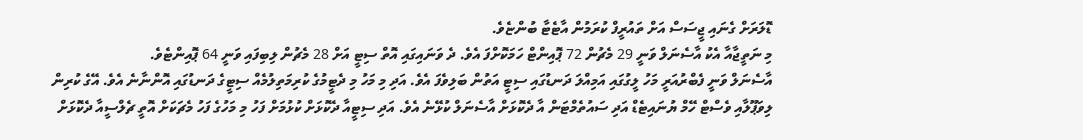ޑޮލަރަށް ގެނައި ޖީސަސް އަށް ތައުރީފް ކުރަމުން އާޓެޓާ ބުންޏެވެ.
މި ނަތީޖާއާ އެކު އާސެނަލް ވަނީ 29 މެޗުން 72 ޕޮއިންޓް ހަމަކޮށްފަ އެވެ. ދެ ވަނައިގައި އޮތް ސިޓީ އަށް 28 މެޗުން ލިބިފައި ވަނީ 64 ޕޮއިންޓެވެ.
އާސެނަލް ވަނީ ފެބްރުއަރީ މަހު ލީގުގައި އަމިއްލަ ދަނޑުގައި ސިޓީ އަތުން ބަލިވެފަ އެވެ. އަދި މި މަހު މި ދެޓީމުގެ ކުރިމަތިލުމެއް ސިޓީގެ ދަނޑުގައި އޮންނާނެ އެވެ. އޭގެ ކުރިން ލިވަޕޫލާއި ވެސްޓް ހޭމް ޔުނައިޓެޑް އަދި ސައުތެމްޓަން އާ ދެކޮޅަށް އާސެނަލް ކުޅޭނެ އެވެ. އަދި ސިޓީއާ ދެކޮޅަށް ކުޅުމަށް ފަހު މި މަހުގެ ފަހު މެޗަކަށް އޮތީ ޗެލްސީއާ ދެކޮޅަށް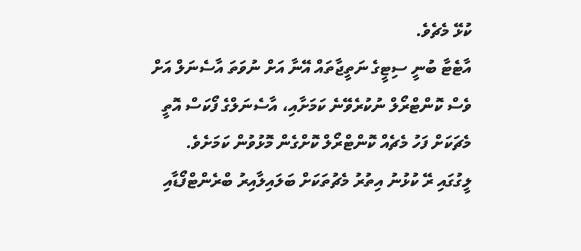ކުޅޭ މެޗެވެ.
އާޓެޓާ ބުނީ ސިޓީގެ ނަތީޖާތައް އޭނާ އަށް ނުވަތަ އާސެނަލް އަށް ވެސް ކޮންޓްރޯލް ނުކުރެވޭނެ ކަމަށާއި، އާސެނަލްގެ ފޯކަސް އޮތީ މެޗަކަށް ފަހު މެޗެއް ކޮންޓްރޯލް ކޮށްގެން މޮޅުވުން ކަމަށެވެ.
ލީގުގައި ރޭ ކުޅުނު އިތުރު މެޗުތަކަށް ބަލައިލާއިރު ބްރެންޓްފޯޑާއި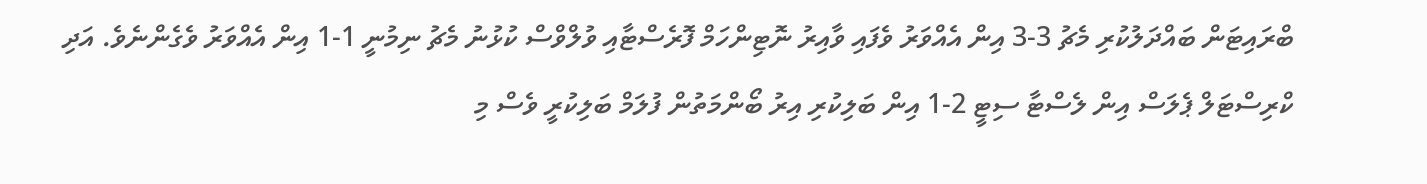ބްރައިޓަން ބައްދަލުކުރި މެޗު 3-3 އިން އެއްވަރު ވެފައި ވާއިރު ނޮޓިންހަމް ފޮރެސްޓާއި ވުލްވްސް ކުޅުނު މެޗު ނިމުނީ 1-1 އިން އެއްވަރު ވެގެންނެވެ. އަދި ކްރިސްޓަލް ޕެލަސް އިން ލެސްޓާ ސިޓީ 2-1 އިން ބަލިކުރި އިރު ބޯންމަތުން ފުލަމް ބަލިކުރީ ވެސް މި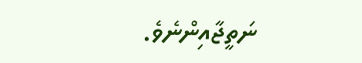ނަތީޖާއިންނެވެ.